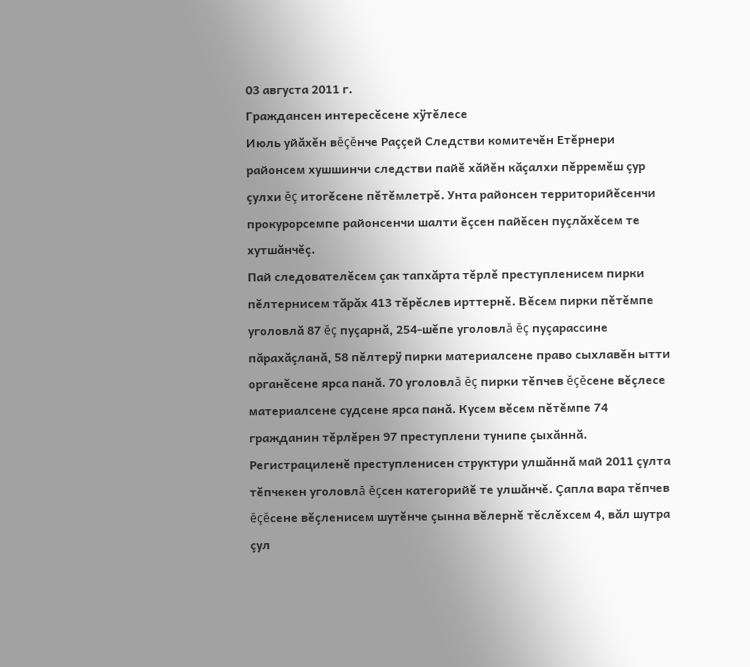03 августа 2011 г.
Граждансен интересĕсене хÿтĕлесе
Июль уйăхĕн вĕçĕнче Раççей Следстви комитечĕн Етĕрнери районсем хушшинчи следстви пайĕ хăйĕн кăçалхи пĕрремĕш çур çулхи ĕç итогĕсене пĕтĕмлетрĕ. Унта районсен территорийĕсенчи прокурорсемпе районсенчи шалти ĕçсен пайĕсен пуçлăхĕсем те хутшăнчĕç.
Пай следователĕсем çак тапхăрта тĕрлĕ преступленисем пирки пĕлтернисем тăрăх 413 тĕрĕслев ирттернĕ. Вĕсем пирки пĕтĕмпе уголовлă 87 ĕç пуçарнă, 254-шĕпе уголовлă ĕç пуçарассине пăрахăçланă, 58 пĕлтерÿ пирки материалсене право сыхлавĕн ытти органĕсене ярса панă. 70 уголовлă ĕç пирки тĕпчев ĕçĕсене вĕçлесе материалсене судсене ярса панă. Кусем вĕсем пĕтĕмпе 74 гражданин тĕрлĕрен 97 преступлени тунипе çыхăннă.
Регистрациленĕ преступленисен структури улшăннă май 2011 çулта тĕпчекен уголовлă ĕçсен категорийĕ те улшăнчĕ. Çапла вара тĕпчев ĕçĕсене вĕçленисем шутĕнче çынна вĕлернĕ тĕслĕхсем 4, вăл шутра çул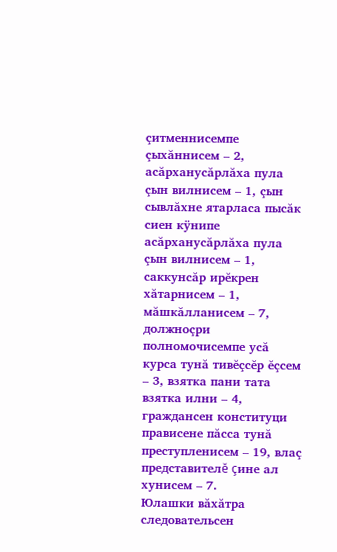çитменнисемпе çыхăннисем – 2, асăрханусăрлăха пула çын вилнисем – 1, çын сывлăхне ятарласа пысăк сиен кÿнипе асăрханусăрлăха пула çын вилнисем – 1, саккунсăр ирĕкрен хăтарнисем – 1, мăшкăлланисем – 7, должноçри полномочисемпе усă курса тунă тивĕçсĕр ĕçсем – 3, взятка пани тата взятка илни – 4, граждансен конституци прависене пăсса тунă преступленисем – 19, влаç представителĕ çине ал хунисем – 7.
Юлашки вăхăтра следовательсен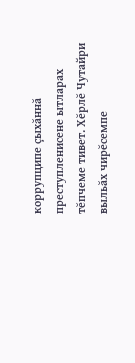коррупципе çыхăннă преступленисене ытларах тĕпчеме тивет. Хĕрлĕ Чутайри выльăх чирĕсемпе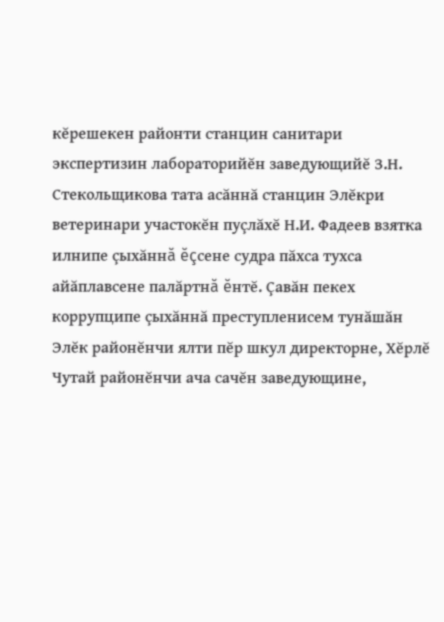кĕрешекен районти станцин санитари экспертизин лабораторийĕн заведующийĕ З.Н. Стекольщикова тата асăннă станцин Элĕкри ветеринари участокĕн пуçлăхĕ Н.И. Фадеев взятка илнипе çыхăннă ĕçсене судра пăхса тухса айăплавсене палăртнă ĕнтĕ. Çавăн пекех коррупципе çыхăннă преступленисем тунăшăн Элĕк районĕнчи ялти пĕр шкул директорне, Хĕрлĕ Чутай районĕнчи ача сачĕн заведующине,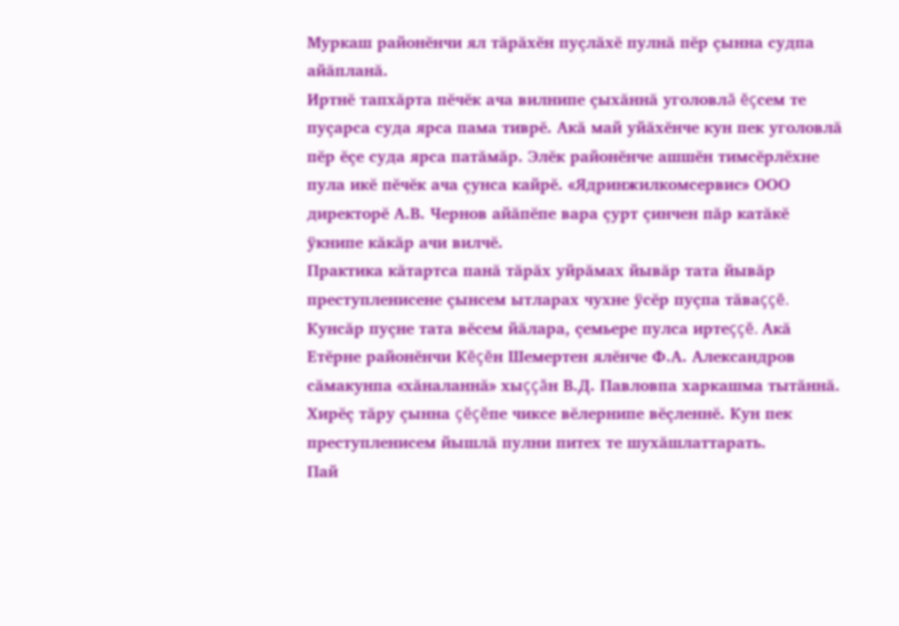Муркаш районĕнчи ял тăрăхĕн пуçлăхĕ пулнă пĕр çынна судпа айăпланă.
Иртнĕ тапхăрта пĕчĕк ача вилнипе çыхăннă уголовлă ĕçсем те пуçарса суда ярса пама тиврĕ. Акă май уйăхĕнче кун пек уголовлă пĕр ĕçе суда ярса патăмăр. Элĕк районĕнче ашшĕн тимсĕрлĕхне пула икĕ пĕчĕк ача çунса кайрĕ. «Ядринжилкомсервис» ООО директорĕ А.В. Чернов айăпĕпе вара çурт çинчен пăр катăкĕ ÿкнипе кăкăр ачи вилчĕ.
Практика кăтартса панă тăрăх уйрăмах йывăр тата йывăр преступленисене çынсем ытларах чухне ÿсĕр пуçпа тăваççĕ. Кунсăр пуçне тата вĕсем йăлара, çемьере пулса иртеççĕ. Акă Етĕрне районĕнчи Кĕçĕн Шемертен ялĕнче Ф.А. Александров сăмакунпа «хăналаннă» хыççăн В.Д. Павловпа харкашма тытăннă. Хирĕç тăру çынна çĕçĕпе чиксе вĕлернипе вĕçленнĕ. Кун пек преступленисем йышлă пулни питех те шухăшлаттарать.
Пай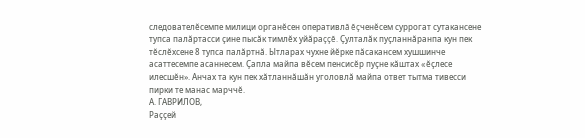следователĕсемпе милици органĕсен оперативлă ĕçченĕсем суррогат сутакансене тупса палăртасси çине пысăк тимлĕх уйăраççĕ. Çулталăк пуçланнăранпа кун пек тĕслĕхсене 8 тупса палăртнă. Ытларах чухне йĕрке пăсакансем хушшинче асаттесемпе асаннесем. Çапла майпа вĕсем пенсисĕр пуçне кăштах «ĕçлесе илесшĕн». Анчах та кун пек хăтланнăшăн уголовлă майпа ответ тытма тивесси пирки те манас марччĕ.
А. ГАВРИЛОВ,
Раççей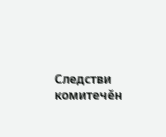Следстви комитечĕн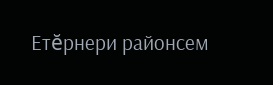Етĕрнери районсем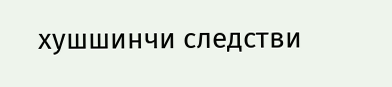хушшинчи следстви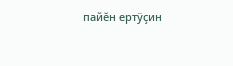пайĕн ертÿçин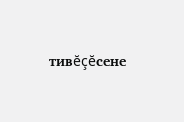тивĕçĕсене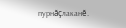пурнăçлаканĕ.